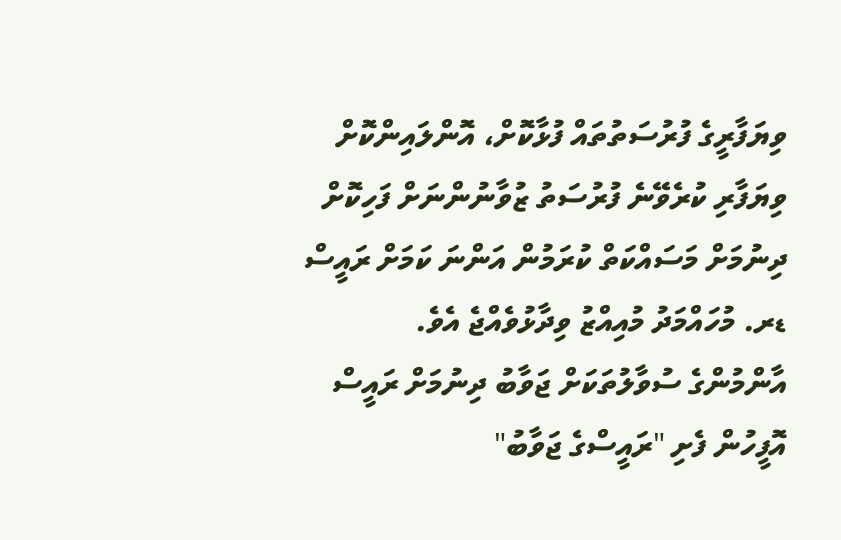ވިޔަފާރީގެ ފުރުސަތުތައް ފުޅާކޮށް، އޮންލައިންކޮށް ވިޔަފާރި ކުރެވޭނެ ފުރުސަތު ޒުވާނުންނަށް ފަހިކޮށް ދިނުމަށް މަސައްކަތް ކުރަމުން އަންނަ ކަމަށް ރައީސް ޑރ. މުހައްމަދު މުއިއްޒު ވިދާޅުވެއްޖެ އެވެ.
އާންމުންގެ ސުވާލުތަކަށް ޖަވާބު ދިނުމަށް ރައީސް އޮފީހުން ފެށި "ރައީސްގެ ޖަވާބު"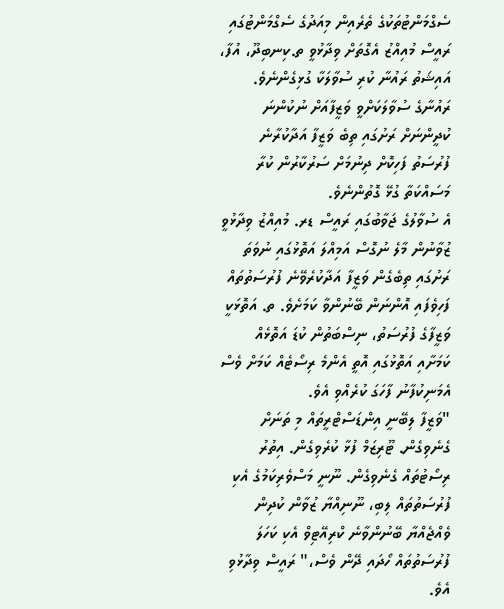ސެގްމަންޓުތަކުގެ ތެރެއިން މިއަދުގެ ސެގްމަންޓުގައި ރައީސް މުއިއްޒު އެގޮތަށް ވިދާޅުވީ ތ.ކިނބިދޫ، އުފާ، އައިޝަތު ރައުނާ ކުރި ސުވާލަކާ ގުޅިގެންނެވެ. ރައުނާގެ ސުވާލަކަށްވީ ވަޒީފާއަށް ނުކުންނަ ކުދީންނަށް ރަށުގައި ތިބެ ވަޒީފާ އަދާކުރާނެ ފުރުސަތު ފަހިކޮށް ދިނުމަށް ސަރުކާރުން ކުރާ މަސައްކަތާ ގުޅޭ ގޮތުންނެވެ.
އެ ސުވާލުގެ ޖަވާބުގައި ރައީސް ޑރ. މުއިއްޒު ވިދާޅުވީ ޒުވާނުން މާލެ ނުގޮސް އަމިއްލަ އަތޮޅުގައި ނުވަތަ ރަށުގައި ތިބެގެން ވަޒީފާ އަދާކުރެވޭނެ ފުރުސަތުތައް ފަހިވެފައި އޮންނަން ބޭނުންވާ ކަމަށެވެ. ތ. އަތޮޅަކީ ވަޒީފާގެ ފުރުސަތު، ނިސްބަތުން ކުޑަ އަތޮޅެއް ކަމަށާއި އަތޮޅުގައި އޮތީ އެންމެ ރިސޯޓެއް ކަމަށް ވެސް އެމަނިކުފާނު ފާހަގަ ކުރެއްވި އެވެ.
"ވަޒީފާ ލިބޭނީ އިންޑަސްޓްރީތައް މި ތަނަށް ގެނެވިގެން. ޓޫރިޒަމް ފުޅާ ކުރެވިގެން. އިތުރު ރިސޯޓުތައް ގެނެވިގެން. ނޫނީ މަސްވެރިކަމުގެ އެކި ފުރުސަތުތައް ލިބި، ނޫނިއްޔާ ޒުވާން ކުދިން ވެއްޖެއްޔާ ބޭނުންވާނެ ކްރިއޭޓިވް އެކި ކަހަލަ ފުރުސަތުތައް ހޯދައި ދޭން ވެސް،" ރައީސް ވިދާޅުވި އެވެ.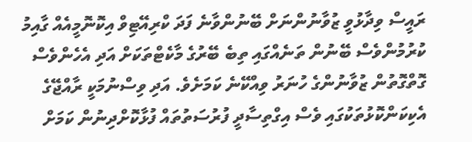ރައީސް ވިދާޅުވީ ޒުވާނުންނަށް ބޭނުންވާނެ ފަދަ ކްރިއޭޓިވް އިކޮނޮމީއެއް ގާއިމު ކުރުމުންވެސް ބޭނުން ތަނެއްގައި ތިބެ ބޭރުގެ މާކެޓްތަކަށް އަދި އެހެންވެސް ގޮތްގޮތުން ޒުވާނުންގެ ހުނަރު ވިއްކޭނެ ކަމަށެވެ. އަދި ވިސްނުމަކީ ރާއްޖޭގެ އެކިކަންކޮޅުތަކުގައި ވެސް އިގްތިސާދީ ފުރުސަތުތައް ފުޅާކޮށްދިނުން ކަމަށް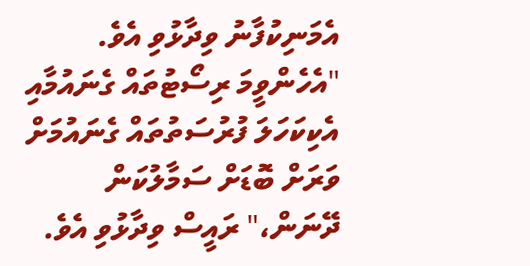އެމަނިކުފާނު ވިދާޅުވި އެވެ.
"އެހެންވީމަ ރިސޯޓުތައް ގެނައުމާއި އެކިކަހަލަ ފުރުސަތުތައް ގެނައުމަށް ވަރަށް ބޮޑަށް ސަމާލުކަން ދޭނަން،" ރައީސް ވިދާޅުވި އެވެ.